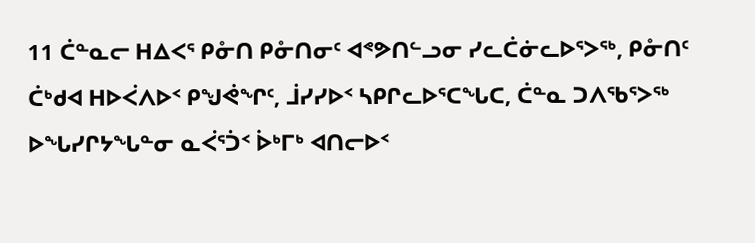11 ᑖᓐᓇᓕ ᕼᐃᐸᕐ ᑭᓁᑎ ᑭᓁᑎᓂᑦ ᐊᕝᕗᑎᓪᓗᓂ ᓯᓚᑖᓃᓚᐅᕐᐳᖅ, ᑭᓁᑎᑦ ᑖᒃᑯᐊ ᕼᐅᐹᐱᐅᑉ ᑭᖑᕚᖏᑦ, ᒨᓯᓯᐅᑉ ᓴᑭᒋᓚᐅᕐᑕᖓᑕ, ᑖᓐᓇ ᑐᐱᖃᕐᐳᖅ ᐅᖓᓯᒋᔭᖓᓐᓂ ᓇᐹᕐᑑᑉ ᐆᒃᒥᒃ ᐊᑎᓕᐅᑉ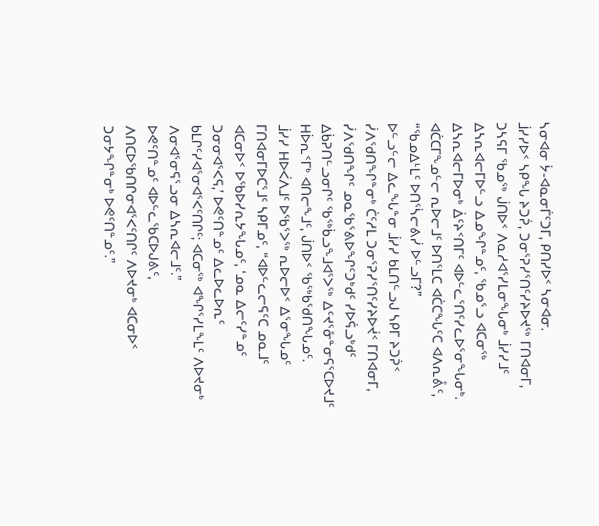ᓴᓂᐊᓂ ᔮ-ᐊᓇᓂᒦᑦᑐᒥ, ᑭᑎᓯᐅᑉ ᓴᓂᐊᓂ.
ᒨᓯᓯᐅᑉ ᓴᑭᖓ ᔨᑐᕉ, ᑐᓂᕐᕈᓯᕐᑎᑦᓯᔨᐅᔪᖅ ᒥᑎᐊᓂᒥ, ᑐᓴᕋᒥ ᖃᓄᖅ ᒎᑎᐅᑉ ᐱᓇᓱᐊᕐᓯᒪᓂᖓᓂᒃ ᒨᓯᓯᒧᑦ ᐃᓴᕆᐊᓕᒥᐅᓪᓗ ᐃᓄᖏᓐᓄᑦ, ᖃᓄᕐᓗ ᐊᑕᓂᖅ ᐃᓴᕆᐊᓕᒥᐅᓂᒃ ᐄᑦᔨᑉᑎᒥᑦ ᐊᐅᓪᓚᕐᑎᑦᓯᓚᐅᕐᓂᖓᓂᒃ.
ᐊᑖᑕᒥᖕᓄᓪᓕ ᕆᐅᓕᒧᑦ ᐅᑎᕐᒪᑕ ᐊᑖᑕᖓᑦᑕ ᐊᐱᕆᕔᑦ, “ᖃᓄᐃᒻᒪᑦ ᐅᑎᕐᓵᓕᕕᓰ ᐅᓪᓗᒥ?”
ᐅᓪᓗᓪᓕ ᐃᓚᖓᓐᓂ ᒨᓯᓯ ᑲᒪᑎᓪᓗᒍ ᓴᑭᒥ ᔨᑐᕉᑉ ᓰᐱᖁᑎᖏᓐᓂᒃ ᑖᑦᓱᒪ ᑐᓂᕐᕈᓯᕐᑎᑦᓯᔨᐅᔫᑉ ᒥᑎᐊᓂᒥ, ᓰᐱᖁᑎᖏᑦ ᓄᓇᖃᕐᕕᐅᖏᑦᑐᒃᑯᑦ ᓯᐅᕌᓗᒃᑯᑦ ᐃᑳᕈᑎᓪᓗᓂᒋᑦ ᖃᖅᑳᓗᖕᒧᐊᕐᐳᖅ ᐃᑦᔪᕐᓁᓐᓂᕋᕐᑕᐅᔪᒧᑦ ᕼᐆᕆᑉᒥᒃ ᐊᑎᓕᖕᒧᑦ, ᒎᑎᐅᑉ ᖃᖅᑲᖁᑎᖓᓄᑦ.
ᒨᓯᓯ ᕼᐅᐹᐱᒧᑦ ᐅᖃᕐᐳᖅ ᕆᐅᓕᐅᑉ ᐃᕐᓂᖓᓄᑦ ᒥᑎᐊᓂᒥᐅᑕᕐᒧᑦ ᓴᑭᒥᓄᑦ, “ᐊᐅᓪᓚᓕᕋᑦᑕ ᓄᓇᒧᑦ ᐊᑕᓂᐅᑉ ᐅᖃᐅᓯᕆᔭᖓᓄᑦ, ‘ᓄᓇ ᐃᓕᑦᓯᓐᓄᑦ ᑐᓂᓂᐊᕐᐸᕋ,’ ᐅᕙᑦᑎᓐᓄᑦ ᐃᓚᐅᓚᐅᕆᑦ ᑲᒪᒋᑦᓯᐊᕐᓂᐊᕐᐸᑦᑎᒋᑦ; ᐊᑕᓂᖅ ᐊᖏᕐᓯᒪᖕᒪᑦ ᐱᐅᔪᓂᒃ ᐱᓂᐊᕐᓂᕋᕐᓗᓂ ᐃᓴᕆᐊᓕᒧᑦ.”
ᐅᕙᑦᑎᓐᓄᑦ ᐊᐅᓪᓚᖃᑕᐅᒍᕕᑦ, ᐱᑎᑕᐅᖃᑎᒋᓂᐊᕐᐸᑦᑎᒋᑦ ᐱᐅᔪᓂᒃ ᐊᑕᓂᐅᑉ ᑐᓂᔭᖏᓐᓂᒃ ᐅᕙᑦᑎᓐᓄᑦ.”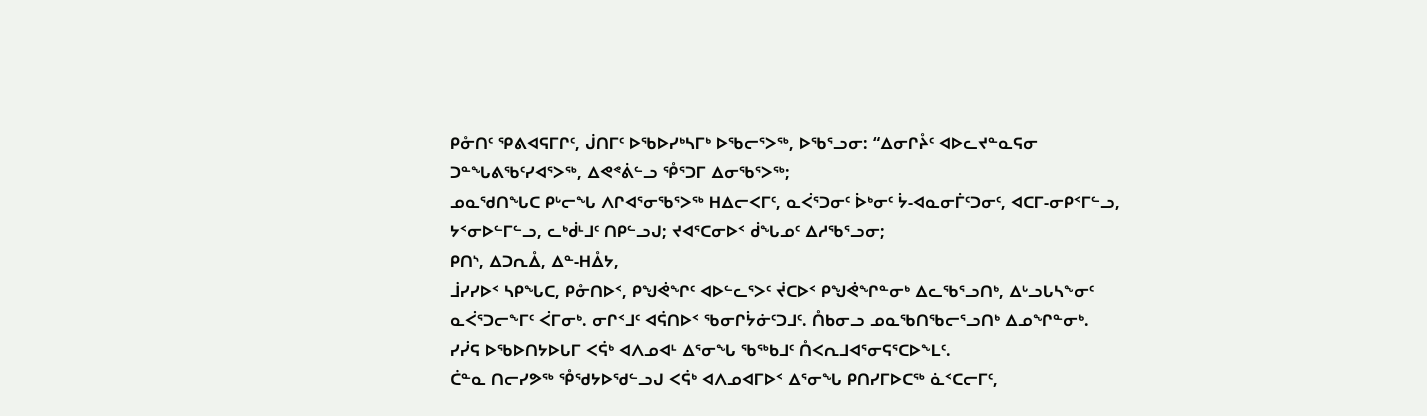ᑭᓁᑎᑦ ᕿᕕᐊᕋᒥᒋᑦ, ᒎᑎᒥᑦ ᐅᖃᐅᓯᒃᓴᒥᒃ ᐅᖃᓕᕐᐳᖅ, ᐅᖃᕐᓗᓂ: “ᐃᓂᒋᔧᑦ ᐊᐅᓚᔪᓐᓇᕋᓂ ᑐᓐᖓᕕᖃᑦᓯᐊᕐᐳᖅ, ᐃᕙᕝᕖᓪᓗ ᕾᕐᑐᒥ ᐃᓂᖃᕐᐳᖅ;
ᓄᓇᖁᑎᖓᑕ ᑭᒡᓕᖓ ᐱᒋᐊᕐᓂᖃᕐᐳᖅ ᕼᐃᓕᐸᒥᑦ, ᓇᐹᕐᑐᓂᑦ ᐆᒃᓂᑦ ᔮ-ᐊᓇᓂᒦᑦᑐᓂᑦ, ᐊᑕᒥ-ᓂᑭᑉᒥᓪᓗ, ᔭᑉᓂᐅᓪᒥᓪᓗ, ᓚᒃᑰᒻᒧᑦ ᑎᑭᓪᓗᒍ; ᔪᐊᕐᑕᓂᐅᑉ ᑰᖓᓄᑦ ᐃᓱᖃᕐᓗᓂ;
ᑭᑎᔅ, ᐃᑐᕆᐂ, ᐃᓐ-ᕼᐂᔭ,
ᒨᓯᓯᐅᑉ ᓴᑭᖓᑕ, ᑭᓁᑎᐅᑉ, ᑭᖑᕚᖏᑦ ᐊᐅᓪᓚᕐᐳᑦ ᔫᑕᐅᑉ ᑭᖑᕚᖏᓐᓂᒃ ᐃᓚᖃᕐᓗᑎᒃ, ᐃᒡᓗᒐᓴᖕᓂᑦ ᓇᐹᕐᑐᓕᖕᒥᑦ ᐹᒥᓂᒃ. ᓂᒋᑉᒧᑦ ᐊᕌᑎᐅᑉ ᖃᓂᒋᔮᓃᑦᑐᒧᑦ. ᑍᑲᓂᓗ ᓄᓇᖃᑎᖃᓕᕐᓗᑎᒃ ᐃᓄᖏᓐᓂᒃ.
ᓯᓰᕋ ᐅᖃᐅᑎᔭᐅᒐᒥ ᐸᕌᒃ ᐊᐱᓄᐊᒻ ᐃᕐᓂᖓ ᖃᖅᑲᒧᑦ ᑍᐸᕆᒧᐊᕐᓂᕋᕐᑕᐅᖕᒪᑦ.
ᑖᓐᓇ ᑎᓕᓯᕗᖅ ᕾᖁᔭᐅᖁᓪᓗᒍ ᐸᕌᒃ ᐊᐱᓄᐊᒥᐅᑉ ᐃᕐᓂᖓ ᑭᑎᓯᒥᐅᑕᖅ ᓈᑉᑕᓕᒥᑦ,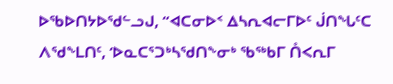ᐅᖃᐅᑎᔭᐅᖁᓪᓗᒍ, “ᐊᑕᓂᐅᑉ ᐃᓴᕆᐊᓕᒥᐅᑦ ᒎᑎᖓᑦᑕ ᐱᖁᖕᒪᑎᑦ, ‘ᐅᓇᑕᕐᑐᒃᓴᖁᑎᖕᓂᒃ ᖃᖅᑲᒥ ᑍᐸᕆᒥ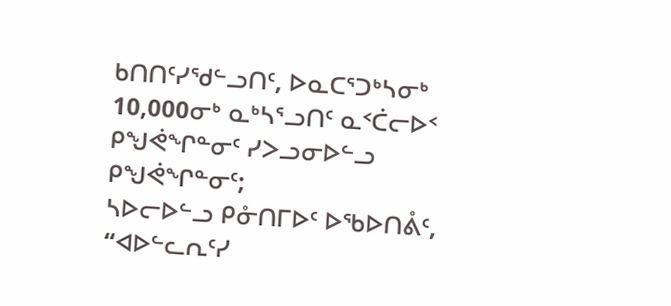ᑲᑎᑎᑦᓯᖁᓪᓗᑎᑦ, ᐅᓇᑕᕐᑐᒃᓴᓂᒃ 10,000ᓂᒃ ᓇᒃᓴᕐᓗᑎᑦ ᓇᑉᑖᓕᐅᑉ ᑭᖑᕚᖏᓐᓂᑦ ᓯᐳᓗᓂᐅᓪᓗ ᑭᖑᕚᖏᓐᓂᑦ;
ᓴᐅᓕᐅᓪᓗ ᑭᓁᑎᒥᐅᑦ ᐅᖃᐅᑎᕔᑦ, “ᐊᐅᓪᓚᕆᑦᓯ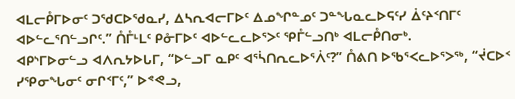ᐊᒪᓕᑬᒥᐅᓂᑦ ᑐᖁᑕᐅᖁᓇᓯ, ᐃᓴᕆᐊᓕᒥᐅᑦ ᐃᓄᖏᓐᓄᑦ ᑐᓐᖓᓇᓚᐅᕋᑦᓯ ᐄᑦᔨᑉᑎᒥᑦ ᐊᐅᓪᓚᕐᑎᓪᓗᒋᑦ.” ᑍᒤᒻᒪᑦ ᑭᓁᒥᐅᑦ ᐊᐅᓪᓚᓚᐅᕐᐳᑦ ᕿᒤᓪᓗᑎᒃ ᐊᒪᓕᑬᑎᓂᒃ.
ᐊᑭᔅᒥᐅᓂᓪᓗ ᐊᐱᕆᔭᐅᒐᒥ, “ᐅᓪᓗᒥ ᓇᑭᑦ ᐊᕐᓵᑎᕆᓚᐅᕐᐲᑦ?” ᑍᕕᑎ ᐅᖃᕐᐸᓚᐅᕐᐳᖅ, “ᔫᑕᐅᑉ ᓯᕿᓂᖓᓂᑦ ᓂᒋᑉᒥᑦ,” ᐅᕝᕙᓗ,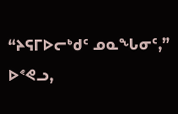“ᔨᕋᒥᐅᓕᒃᑯᑦ ᓄᓇᖓᓂᑦ,” ᐅᕝᕙᓗ,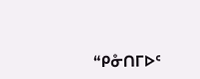“ᑭᓁᑎᒥᐅᑦ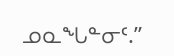ᓄᓇᖓᓐᓂᑦ.”